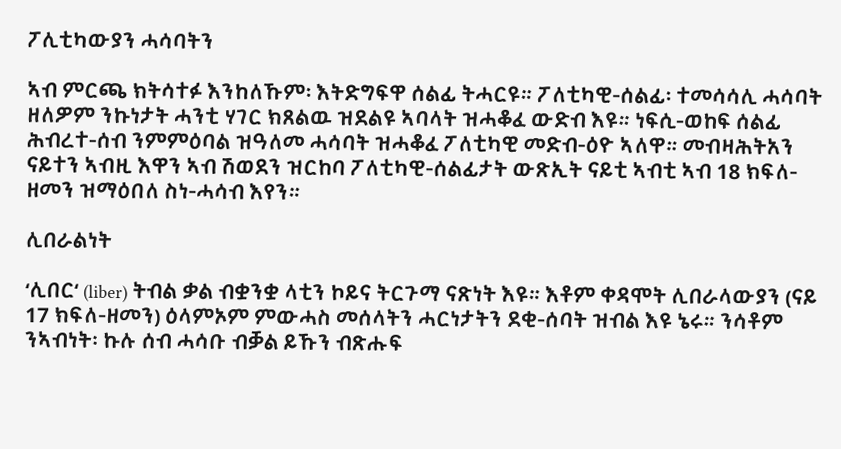ፖሊቲካውያን ሓሳባትን

ኣብ ምርጫ ክትሳተፉ እንከለኹም፡ እትድግፍዋ ሰልፊ ትሓርዩ። ፖለቲካዊ-ሰልፊ፡ ተመሳሳሊ ሓሳባት ዘለዎም ንኩነታት ሓንቲ ሃገር ክጸልዉ ዝደልዩ ኣባላት ዝሓቆፈ ውድብ እዩ። ነፍሲ-ወከፍ ሰልፊ ሕብረተ-ሰብ ንምምዕባል ዝዓለመ ሓሳባት ዝሓቆፈ ፖለቲካዊ መድብ-ዕዮ ኣለዋ። መብዛሕትአን ናይተን ኣብዚ እዋን ኣብ ሽወደን ዝርከባ ፖለቲካዊ-ሰልፊታት ውጽኢት ናይቲ ኣብቲ ኣብ 18 ክፍለ-ዘመን ዝማዕበለ ስነ-ሓሳብ እየን።

ሊበራልነት

‘ሊበር‘ (liber) ትብል ቃል ብቋንቋ ላቲን ኮይና ትርጉማ ናጽነት እዩ። እቶም ቀዳሞት ሊበራላውያን (ናይ 17 ክፍለ-ዘመን) ዕላምኦም ምውሓስ መሰላትን ሓርነታትን ደቂ-ሰባት ዝብል እዩ ኔሩ። ንሳቶም ንኣብነት፡ ኩሉ ሰብ ሓሳቡ ብቓል ይኹን ብጽሑፍ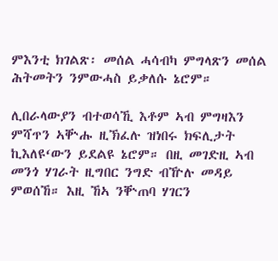ምእንቲ ክገልጽ፡ መሰል ሓሳብካ ምግላጽን መሰል ሕትመትን ንምውሓስ ይቃለሱ ኔሮም።

ሊበራላውያን ብተወሳኺ እቶም ኣብ ምግዛእን ምሻጥን ኣቝሑ ዚኽፈሉ ዝነበሩ ክፍሊታት ኪእለዩ‘ውን ይደልዩ ኔሮም። በዚ መገድዚ ኣብ መንጎ ሃገራት ዚግበር ንግድ ብዅሉ መዳይ ምወሰኸ። እዚ ኸኣ ንቝጠባ ሃገርን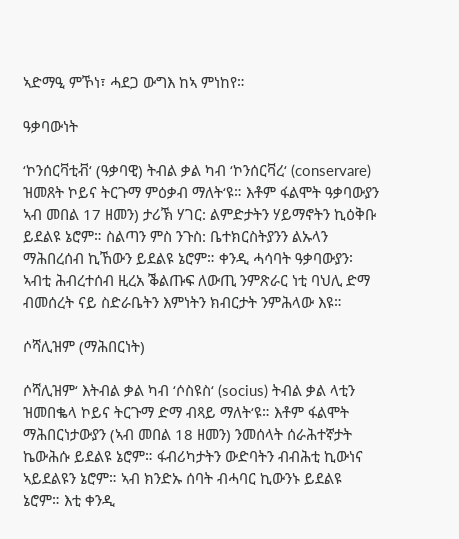ኣድማዒ ምኾነ፣ ሓደጋ ውግእ ከኣ ምነከየ።

ዓቃባውነት

‘ኮንሰርቫቲቭ‘ (ዓቃባዊ) ትብል ቃል ካብ ‘ኮንሰርቫረ‘ (conservare) ዝመጸት ኮይና ትርጉማ ምዕቃብ ማለት‘ዩ። እቶም ፋልሞት ዓቃባውያን ኣብ መበል 17 ዘመን) ታሪኽ ሃገር: ልምድታትን ሃይማኖትን ኪዕቅቡ ይደልዩ ኔሮም። ስልጣን ምስ ንጉስ: ቤተክርስትያንን ልኡላን ማሕበረሰብ ኪኸውን ይደልዩ ኔሮም። ቀንዲ ሓሳባት ዓቃባውያን፡ ኣብቲ ሕብረተሰብ ዚረአ ቕልጡፍ ለውጢ ንምጽራር ነቲ ባህሊ ድማ ብመሰረት ናይ ስድራቤትን እምነትን ክብርታት ንምሕላው እዩ።

ሶሻሊዝም (ማሕበርነት)

ሶሻሊዝም‘ እትብል ቃል ካብ ‘ሶስዩስ‘ (socius) ትብል ቃል ላቲን ዝመበቈላ ኮይና ትርጉማ ድማ ብጻይ ማለት‘ዩ። እቶም ፋልሞት ማሕበርነታውያን (ኣብ መበል 18 ዘመን) ንመሰላት ሰራሕተኛታት ኬውሕሱ ይደልዩ ኔሮም። ፋብሪካታትን ውድባትን ብብሕቲ ኪውነና ኣይደልዩን ኔሮም። ኣብ ክንድኡ ሰባት ብሓባር ኪውንኑ ይደልዩ ኔሮም። እቲ ቀንዲ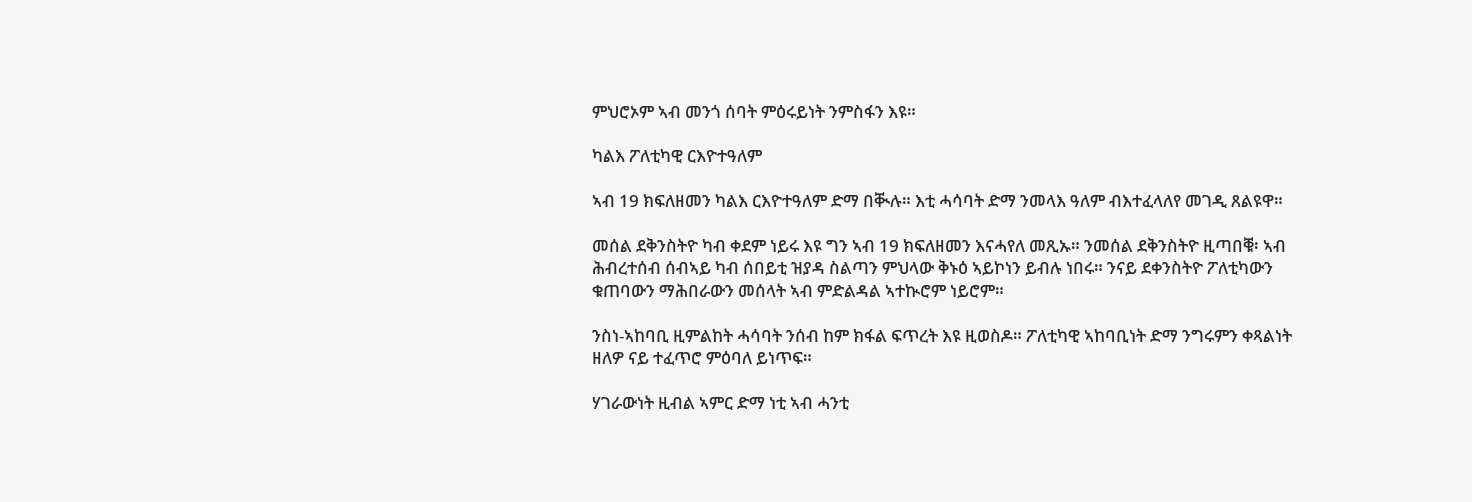ምህሮኦም ኣብ መንጎ ሰባት ምዕሩይነት ንምስፋን እዩ።

ካልእ ፖለቲካዊ ርእዮተዓለም

ኣብ 19 ክፍለዘመን ካልእ ርእዮተዓለም ድማ በቚሉ። እቲ ሓሳባት ድማ ንመላእ ዓለም ብእተፈላለየ መገዲ ጸልዩዋ።

መሰል ደቅንስትዮ ካብ ቀደም ነይሩ እዩ ግን ኣብ 19 ክፍለዘመን እናሓየለ መጺኡ። ንመሰል ደቅንስትዮ ዚጣበቑ፡ ኣብ ሕብረተሰብ ሰብኣይ ካብ ሰበይቲ ዝያዳ ስልጣን ምህላው ቅኑዕ ኣይኮነን ይብሉ ነበሩ። ንናይ ደቀንስትዮ ፖለቲካውን ቁጠባውን ማሕበራውን መሰላት ኣብ ምድልዳል ኣተኲሮም ነይሮም።

ንስነ-ኣከባቢ ዚምልከት ሓሳባት ንሰብ ከም ክፋል ፍጥረት እዩ ዚወስዶ። ፖለቲካዊ ኣከባቢነት ድማ ንግሩምን ቀጻልነት ዘለዎ ናይ ተፈጥሮ ምዕባለ ይነጥፍ።

ሃገራውነት ዚብል ኣምር ድማ ነቲ ኣብ ሓንቲ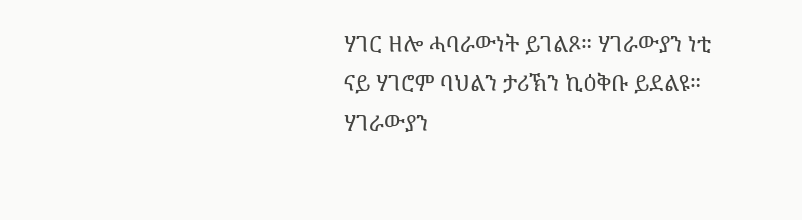ሃገር ዘሎ ሓባራውነት ይገልጾ። ሃገራውያን ነቲ ናይ ሃገሮም ባህልን ታሪኽን ኪዕቅቡ ይደልዩ። ሃገራውያን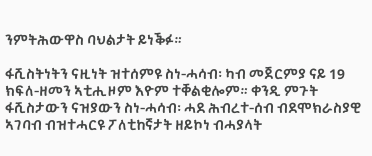ንምትሕውዋስ ባህልታት ይነቕፉ።

ፋሺስትነትን ናዚነት ዝተሰምዩ ስነ-ሓሳብ፡ ካብ መጀርምያ ናይ 19 ክፍለ-ዘመን ኣቲሒዞም እዮም ተቐልቂሎም። ቀንዲ ምጉት ፋሺስታውን ናዝያውን ስነ-ሓሳብ፡ ሓደ ሕብረተ-ሰብ ብደሞክራስያዊ ኣገባብ ብዝተሓርዩ ፖለቲከኛታት ዘይኮነ ብሓያላት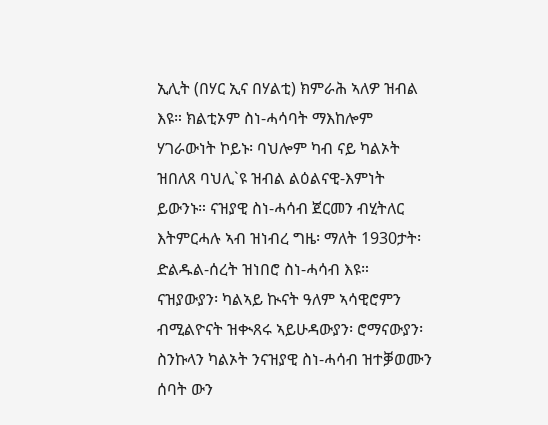ኢሊት (በሃር ኢና በሃልቲ) ክምራሕ ኣለዎ ዝብል እዩ። ክልቲኦም ስነ-ሓሳባት ማእከሎም ሃገራውነት ኮይኑ፡ ባህሎም ካብ ናይ ካልኦት ዝበለጸ ባህሊ`ዩ ዝብል ልዕልናዊ-እምነት ይውንኑ። ናዝያዊ ስነ-ሓሳብ ጀርመን ብሂትለር እትምርሓሉ ኣብ ዝነብረ ግዜ፡ ማለት 1930ታት፡ ድልዱል-ሰረት ዝነበሮ ስነ-ሓሳብ እዩ።  ናዝያውያን፡ ካልኣይ ኲናት ዓለም ኣሳዊሮምን ብሚልዮናት ዝቊጸሩ ኣይሁዳውያን፡ ሮማናውያን፡ ስንኩላን ካልኦት ንናዝያዊ ስነ-ሓሳብ ዝተቓወሙን ሰባት ውን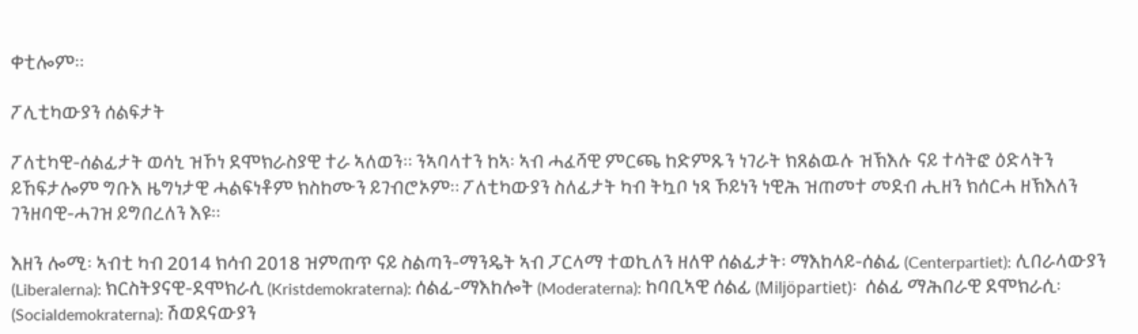ቀቲሎም።

ፖሊቲካውያን ሰልፍታት

ፖለቲካዊ-ሰልፊታት ወሳኒ ዝኾነ ደሞክራስያዊ ተራ ኣለወን። ንኣባላተን ከኣ፡ ኣብ ሓፈሻዊ ምርጫ ከድምጹን ነገራት ክጸልዉሉ ዝኽእሉ ናይ ተሳትፎ ዕድላትን ይኸፍታሎም ግቡእ ዜግነታዊ ሓልፍነቶም ክስከሙን ይገብሮኦም። ፖለቲካውያን ስለፊታት ካብ ትኳቦ ነጻ ኾይነን ነዊሕ ዝጠመተ መደብ ሒዘን ክሰርሓ ዘኽእለን ገንዘባዊ-ሓገዝ ይግበረለን እዩ።

እዘን ሎሚ፡ ኣብቲ ካብ 2014 ክሳብ 2018 ዝምጠጥ ናይ ስልጣን-ማንዴት ኣብ ፓርላማ ተወኪለን ዘለዋ ሰልፊታት፡ ማእከላይ-ሰልፊ (Centerpartiet): ሊበራላውያን (Liberalerna): ክርስትያናዊ-ደሞክራሲ (Kristdemokraterna): ሰልፊ-ማእከሎት (Moderaterna): ከባቢኣዊ ሰልፊ (Miljöpartiet)፡  ሰልፊ ማሕበራዊ ደሞክራሲ፡ (Socialdemokraterna): ሽወደናውያን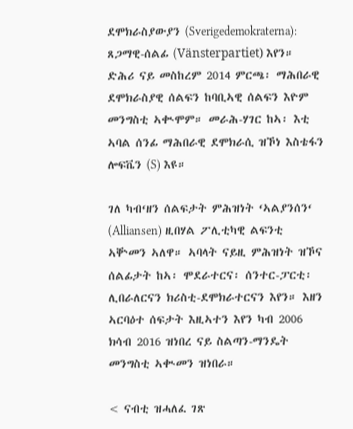ደሞክራስያውያን (Sverigedemokraterna): ጸጋማዊ-ሰልፊ (Vänsterpartiet) እየን። ድሕሪ ናይ መስከረም 2014 ምርጫ፡ ማሕበራዊ ደሞክራስያዊ ሰልፍን ከባቢኣዊ ሰልፍን እዮም መንግስቲ ኣቊሞም። መራሕ-ሃገር ከኣ፡ እቲ ኣባል ሰንፊ ማሕበራዊ ደሞክራሲ ዝኾነ እስቴፋን ሎፍቬን (S) እዩ።

ገለ ካብ‘ዘን ሰልፍታት ምሕዝነት ‘ኣልያንሰን‘ (Alliansen) ዚበሃል ፖሊቲካዊ ልፍንቲ ኣቝመን ኣለዋ። ኣባላት ናይዚ ምሕዝነት ዝኾና ሰልፊታት ከኣ፡ ሞደራተርና፡ ሰንተር-ፓርቲ፡ ሊበራለርናን ክሪስቲ-ደሞክራተርናን እየን። እዘን ኣርባዕተ ሰፍታት እዚኣተን እየን ካብ 2006 ክሳብ 2016 ዝነበረ ናይ ስልጣን-ማንዴት መንግስቲ ኣቊመን ዝነበራ።

< ናብቲ ዝሓለፈ ገጽ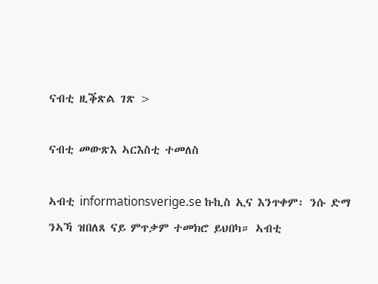ናብቲ ዚቕጽል ገጽ >

ናብቲ መውጽእ ኣርእስቲ ተመለስ

ኣብቲ informationsverige.se ኩኪስ ኢና እንጥቀም፡ ንሱ ድማ ንኣኻ ዝበለጸ ናይ ምጥቃም ተመክሮ ይህበካ። ኣብቲ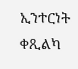ኢንተርነት ቀጺልካ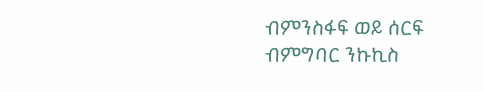ብምንስፋፍ ወይ ሰርፍ ብምግባር ንኩኪስ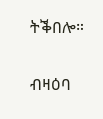ትቕበሎ።

ብዛዕባ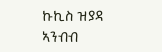ኩኪስ ዝያዳ ኣንብብ